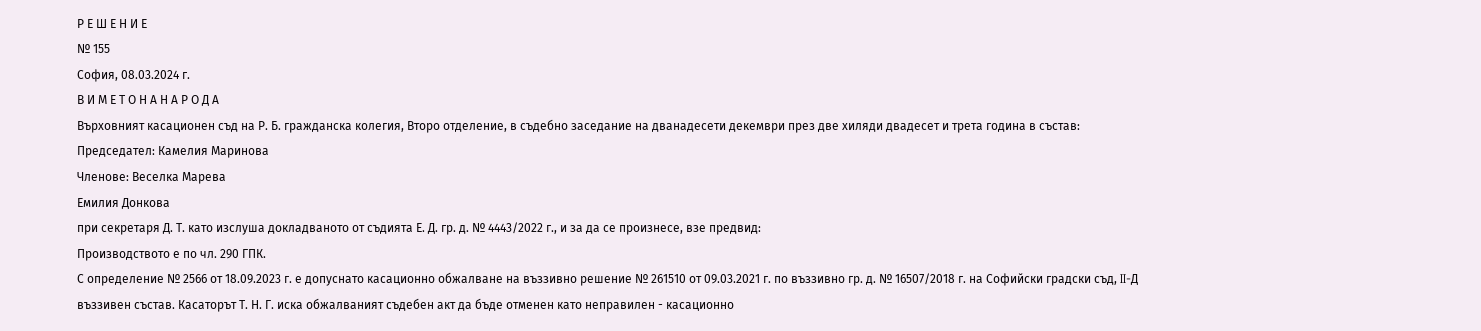Р Е Ш Е Н И Е
№ 155
София, 08.03.2024 г.
В И М Е Т О Н А Н А Р О Д А
Върховният касационен съд на Р. Б. гражданска колегия, Второ отделение, в съдебно заседание на дванадесети декември през две хиляди двадесет и трета година в състав:
Председател: Камелия Маринова
Членове: Веселка Марева
Емилия Донкова
при секретаря Д. Т. като изслуша докладваното от съдията Е. Д. гр. д. № 4443/2022 г., и за да се произнесе, взе предвид:
Производството е по чл. 290 ГПК.
С определение № 2566 от 18.09.2023 г. е допуснато касационно обжалване на въззивно решение № 261510 от 09.03.2021 г. по въззивно гр. д. № 16507/2018 г. на Софийски градски съд, II-Д въззивен състав. Касаторът Т. Н. Г. иска обжалваният съдебен акт да бъде отменен като неправилен - касационно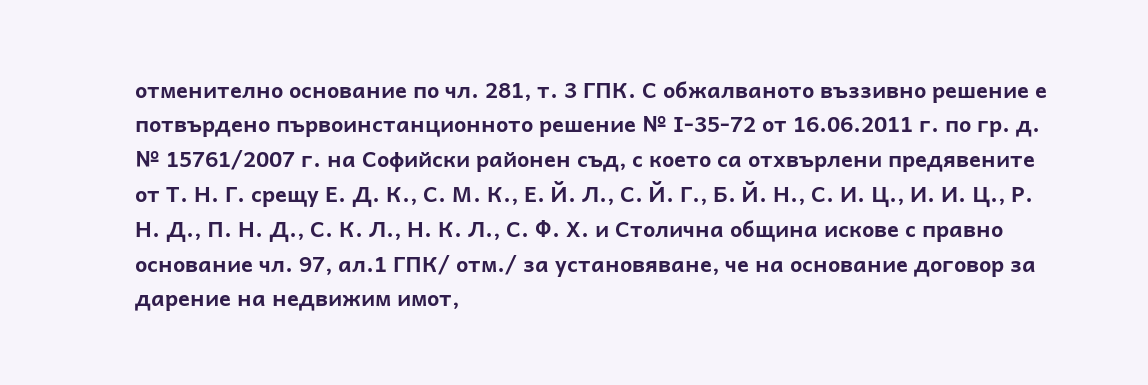отменително основание по чл. 281, т. 3 ГПК. С обжалваното въззивно решение е потвърдено първоинстанционното решение № І-35-72 от 16.06.2011 г. по гр. д. № 15761/2007 г. на Софийски районен съд, с което са отхвърлени предявените от Т. Н. Г. срещу Е. Д. К., С. М. К., Е. Й. Л., С. Й. Г., Б. Й. Н., С. И. Ц., И. И. Ц., Р. Н. Д., П. Н. Д., С. К. Л., Н. К. Л., С. Ф. Х. и Столична община искове с правно основание чл. 97, ал.1 ГПК/ отм./ за установяване, че на основание договор за дарение на недвижим имот,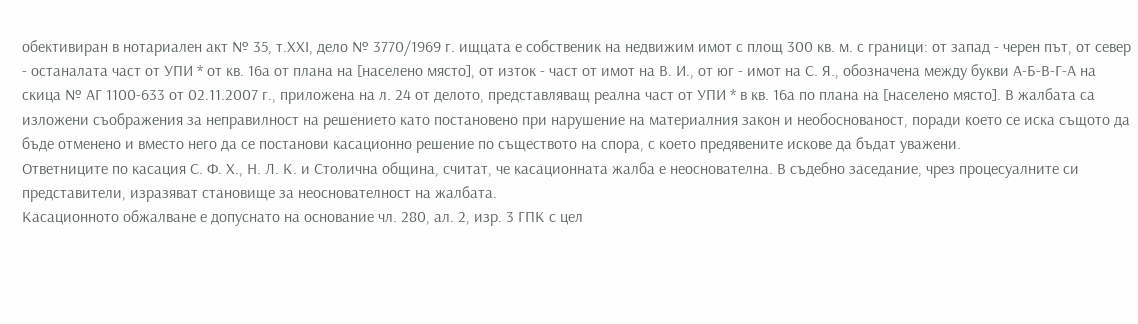обективиран в нотариален акт № 35, т.ХХІ, дело № 3770/1969 г. ищцата е собственик на недвижим имот с площ 300 кв. м. с граници: от запад - черен път, от север - останалата част от УПИ * от кв. 16а от плана на [населено място], от изток - част от имот на В. И., от юг - имот на С. Я., обозначена между букви А-Б-В-Г-А на скица № АГ 1100-633 от 02.11.2007 г., приложена на л. 24 от делото, представляващ реална част от УПИ * в кв. 16а по плана на [населено място]. В жалбата са изложени съображения за неправилност на решението като постановено при нарушение на материалния закон и необоснованост, поради което се иска същото да бъде отменено и вместо него да се постанови касационно решение по съществото на спора, с което предявените искове да бъдат уважени.
Ответниците по касация С. Ф. Х., Н. Л. К. и Столична община, считат, че касационната жалба е неоснователна. В съдебно заседание, чрез процесуалните си представители, изразяват становище за неоснователност на жалбата.
Касационното обжалване е допуснато на основание чл. 280, ал. 2, изр. 3 ГПК с цел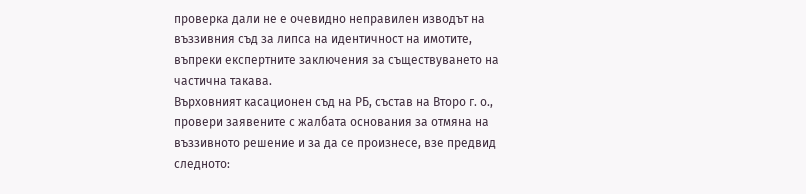проверка дали не е очевидно неправилен изводът на въззивния съд за липса на идентичност на имотите, въпреки експертните заключения за съществуването на частична такава.
Върховният касационен съд на РБ, състав на Второ г. о., провери заявените с жалбата основания за отмяна на въззивното решение и за да се произнесе, взе предвид следното: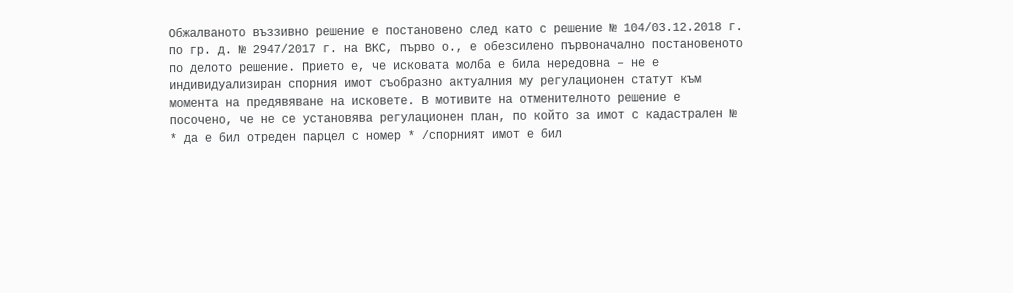Обжалваното въззивно решение е постановено след като с решение № 104/03.12.2018 г. по гр. д. № 2947/2017 г. на ВКС, първо о., е обезсилено първоначално постановеното по делото решение. Прието е, че исковата молба е била нередовна – не е индивидуализиран спорния имот съобразно актуалния му регулационен статут към момента на предявяване на исковете. В мотивите на отменителното решение е посочено, че не се установява регулационен план, по който за имот с кадастрален № * да е бил отреден парцел с номер * /спорният имот е бил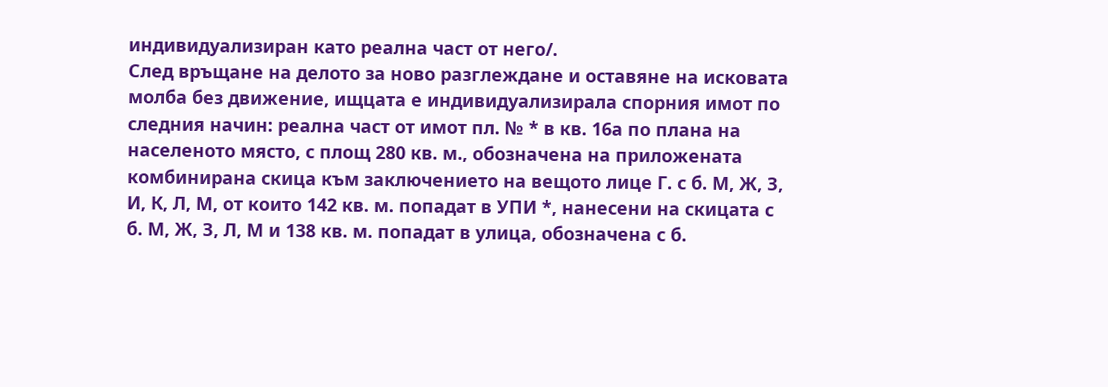индивидуализиран като реална част от него/.
След връщане на делото за ново разглеждане и оставяне на исковата молба без движение, ищцата е индивидуализирала спорния имот по следния начин: реална част от имот пл. № * в кв. 16а по плана на населеното място, с площ 280 кв. м., обозначена на приложената комбинирана скица към заключението на вещото лице Г. с б. М, Ж, З, И, К, Л, М, от които 142 кв. м. попадат в УПИ *, нанесени на скицата с б. М, Ж, З, Л, М и 138 кв. м. попадат в улица, обозначена с б.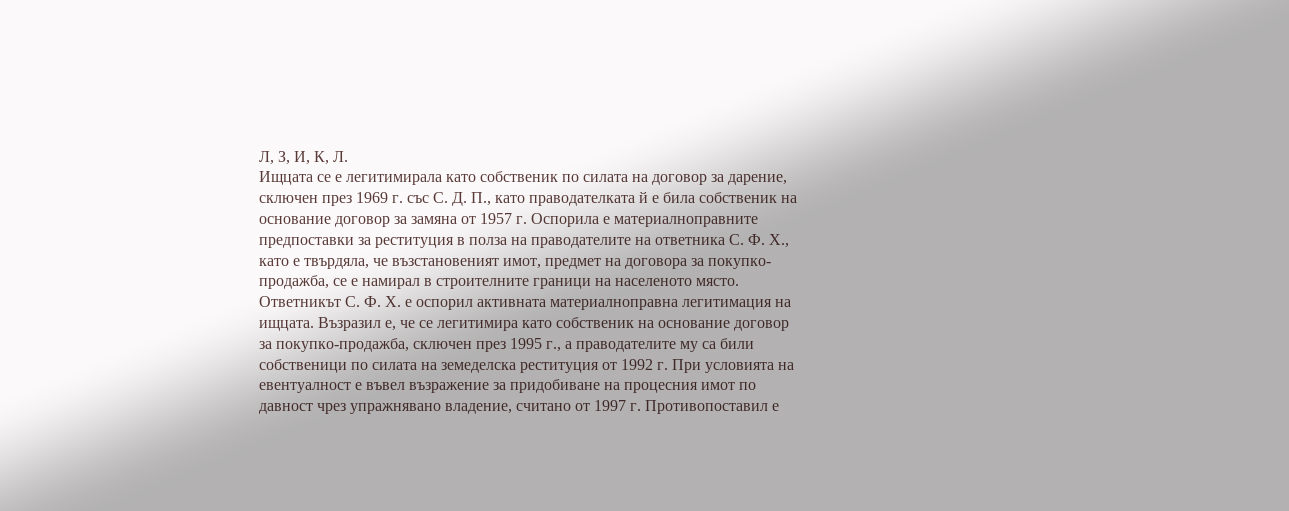Л, З, И, К, Л.
Ищцата се е легитимирала като собственик по силата на договор за дарение, сключен през 1969 г. със С. Д. П., като праводателката й е била собственик на основание договор за замяна от 1957 г. Оспорила е материалноправните предпоставки за реституция в полза на праводателите на ответника С. Ф. Х., като е твърдяла, че възстановеният имот, предмет на договора за покупко-продажба, се е намирал в строителните граници на населеното място.
Ответникът С. Ф. Х. е оспорил активната материалноправна легитимация на ищцата. Възразил е, че се легитимира като собственик на основание договор за покупко-продажба, сключен през 1995 г., а праводателите му са били собственици по силата на земеделска реституция от 1992 г. При условията на евентуалност е въвел възражение за придобиване на процесния имот по давност чрез упражнявано владение, считано от 1997 г. Противопоставил е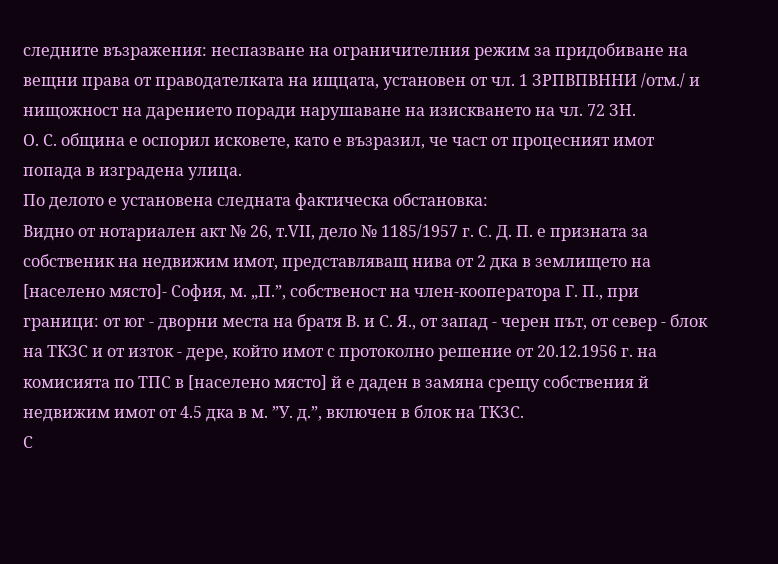следните възражения: неспазване на ограничителния режим за придобиване на вещни права от праводателката на ищцата, установен от чл. 1 ЗРПВПВННИ /отм./ и нищожност на дарението поради нарушаване на изискването на чл. 72 ЗН.
О. С. община е оспорил исковете, като е възразил, че част от процесният имот попада в изградена улица.
По делото е установена следната фактическа обстановка:
Видно от нотариален акт № 26, т.VІІ, дело № 1185/1957 г. С. Д. П. е призната за собственик на недвижим имот, представляващ нива от 2 дка в землището на [населено място]- София, м. „П.”, собственост на член-кооператора Г. П., при граници: от юг - дворни места на братя В. и С. Я., от запад - черен път, от север - блок на ТКЗС и от изток - дере, който имот с протоколно решение от 20.12.1956 г. на комисията по ТПС в [населено място] й е даден в замяна срещу собствения й недвижим имот от 4.5 дка в м. ”У. д.”, включен в блок на ТКЗС.
С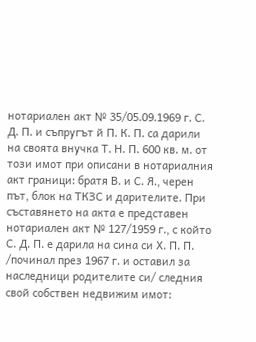нотариален акт № 35/05.09.1969 г. С. Д. П. и съпругът й П. К. П. са дарили на своята внучка Т. Н. П. 600 кв. м. от този имот при описани в нотариалния акт граници: братя В. и С. Я., черен път, блок на ТКЗС и дарителите. При съставянето на акта е представен нотариален акт № 127/1959 г., с който С. Д. П. е дарила на сина си Х. П. П. /починал през 1967 г. и оставил за наследници родителите си/ следния свой собствен недвижим имот: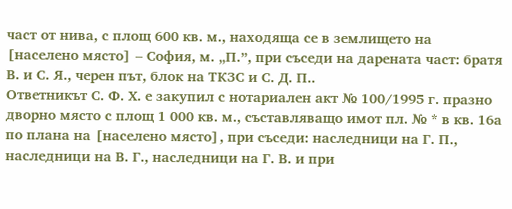част от нива, с площ 600 кв. м., находяща се в землището на [населено място] – София, м. „П.”, при съседи на дарената част: братя В. и С. Я., черен път, блок на ТКЗС и С. Д. П..
Ответникът С. Ф. Х. е закупил с нотариален акт № 100/1995 г. празно дворно място с площ 1 000 кв. м., съставляващо имот пл. № * в кв. 16а по плана на [населено място], при съседи: наследници на Г. П., наследници на В. Г., наследници на Г. В. и при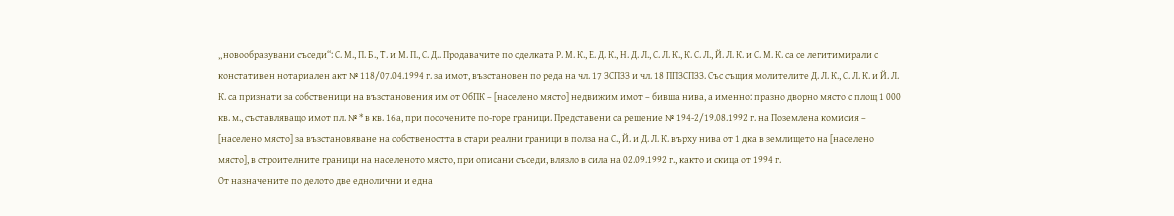„новообразувани съседи“: С. М., П. Б., Т. и М. П., С. Д.. Продавачите по сделката Р. М. К., Е. Д. К., Н. Д. Л., С. Л. К., К. С. Л., Й. Л. К. и С. М. К. са се легитимирали с констативен нотариален акт № 118/07.04.1994 г. за имот, възстановен по реда на чл. 17 ЗСПЗЗ и чл. 18 ППЗСПЗЗ. Със същия молителите Д. Л. К., С. Л. К. и Й. Л. К. са признати за собственици на възстановения им от ОбПК – [населено място] недвижим имот – бивша нива, а именно: празно дворно място с площ 1 000 кв. м., съставляващо имот пл. № * в кв. 16а, при посочените по-горе граници. Представени са решение № 194-2/19.08.1992 г. на Поземлена комисия – [населено място] за възстановяване на собствеността в стари реални граници в полза на С., Й. и Д. Л. К. върху нива от 1 дка в землището на [населено място], в строителните граници на населеното място, при описани съседи, влязло в сила на 02.09.1992 г., както и скица от 1994 г.
От назначените по делото две еднолични и една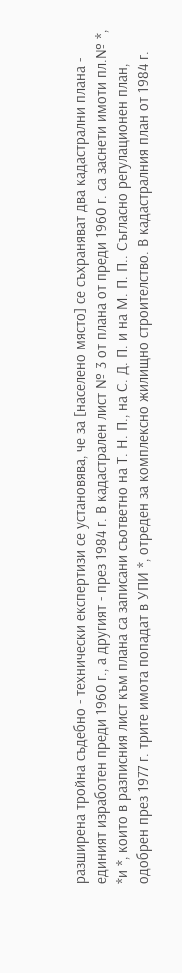разширена тройна съдебно - технически експертизи се установява, че за [населено място] се съхраняват два кадастрални плана - единият изработен преди 1960 г., а другият - през 1984 г. В кадастрален лист № 3 от плана от преди 1960 г. са заснети имоти пл.№ *, *и *, които в разписния лист към плана са записани съответно на Т. Н. П., на С. Д. П. и на М. П. П.. Съгласно регулационен план, одобрен през 1977 г. трите имота попадат в УПИ *, отреден за комплексно жилищно строителство. В кадастралния план от 1984 г.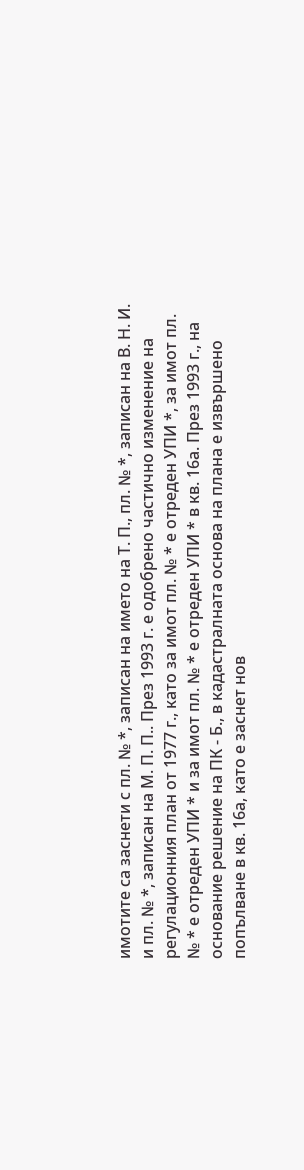имотите са заснети с пл. № *, записан на името на Т. П., пл. № *, записан на В. Н. И. и пл. № *, записан на М. П. П.. През 1993 г. е одобрено частично изменение на регулационния план от 1977 г., като за имот пл. № * е отреден УПИ *, за имот пл. № * е отреден УПИ * и за имот пл. № * е отреден УПИ * в кв. 16а. През 1993 г., на основание решение на ПК - Б., в кадастралната основа на плана е извършено попълване в кв. 16а, като е заснет нов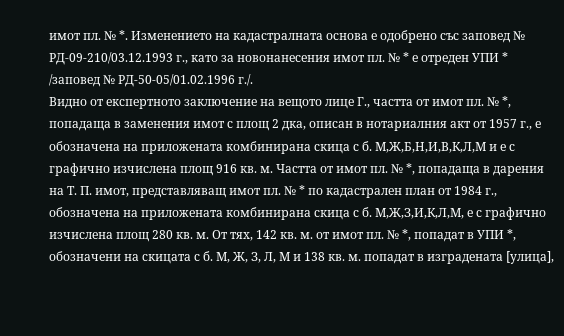имот пл. № *. Изменението на кадастралната основа е одобрено със заповед № РД-09-210/03.12.1993 г., като за новонанесения имот пл. № * е отреден УПИ * /заповед № РД-50-05/01.02.1996 г./.
Видно от експертното заключение на вещото лице Г., частта от имот пл. № *, попадаща в заменения имот с площ 2 дка, описан в нотариалния акт от 1957 г., е обозначена на приложената комбинирана скица с б. М,Ж,Б,Н,И,В,К,Л,М и е с графично изчислена площ 916 кв. м. Частта от имот пл. № *, попадаща в дарения на Т. П. имот, представляващ имот пл. № * по кадастрален план от 1984 г., обозначена на приложената комбинирана скица с б. М,Ж,З,И,К,Л,М, е с графично изчислена площ 280 кв. м. От тях, 142 кв. м. от имот пл. № *, попадат в УПИ *, обозначени на скицата с б. М, Ж, З, Л, М и 138 кв. м. попадат в изградената [улица],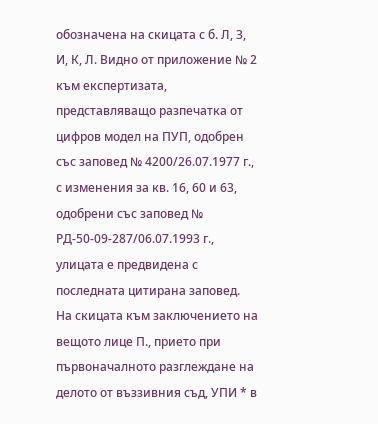обозначена на скицата с б. Л, З, И, К, Л. Видно от приложение № 2 към експертизата, представляващо разпечатка от цифров модел на ПУП, одобрен със заповед № 4200/26.07.1977 г., с изменения за кв. 16, 60 и 63, одобрени със заповед № РД-50-09-287/06.07.1993 г., улицата е предвидена с последната цитирана заповед.
На скицата към заключението на вещото лице П., прието при първоначалното разглеждане на делото от въззивния съд, УПИ * в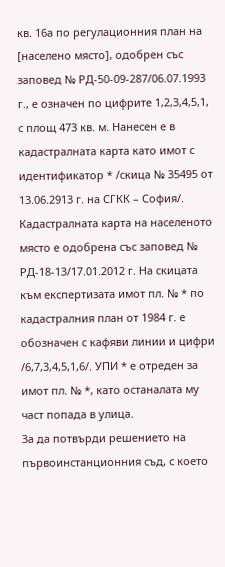кв. 16а по регулационния план на [населено място], одобрен със заповед № РД-50-09-287/06.07.1993 г., е означен по цифрите 1,2,3,4,5,1, с площ 473 кв. м. Нанесен е в кадастралната карта като имот с идентификатор * /скица № 35495 от 13.06.2913 г. на СГКК – София/. Кадастралната карта на населеното място е одобрена със заповед № РД-18-13/17.01.2012 г. На скицата към експертизата имот пл. № * по кадастралния план от 1984 г. е обозначен с кафяви линии и цифри /6,7,3,4,5,1,6/. УПИ * е отреден за имот пл. № *, като останалата му част попада в улица.
За да потвърди решението на първоинстанционния съд, с което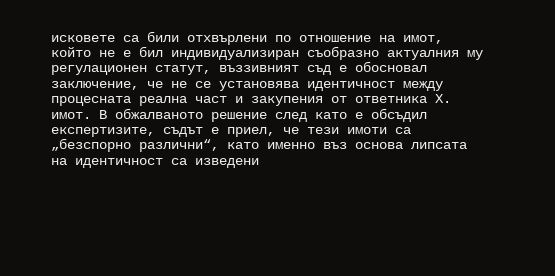исковете са били отхвърлени по отношение на имот, който не е бил индивидуализиран съобразно актуалния му регулационен статут, въззивният съд е обосновал заключение, че не се установява идентичност между процесната реална част и закупения от ответника Х. имот. В обжалваното решение след като е обсъдил експертизите, съдът е приел, че тези имоти са „безспорно различни“, като именно въз основа липсата на идентичност са изведени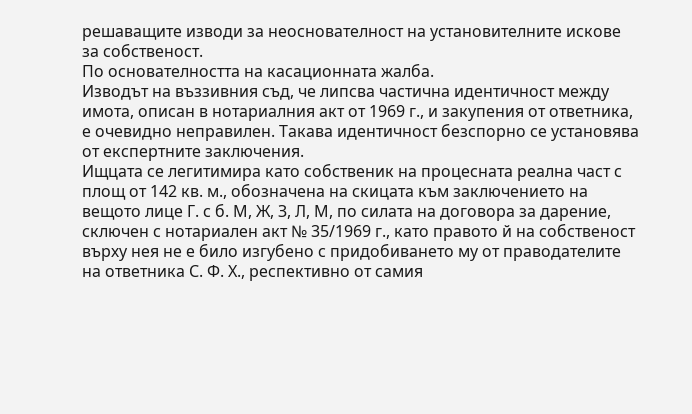решаващите изводи за неоснователност на установителните искове за собственост.
По основателността на касационната жалба.
Изводът на въззивния съд, че липсва частична идентичност между имота, описан в нотариалния акт от 1969 г., и закупения от ответника, е очевидно неправилен. Такава идентичност безспорно се установява от експертните заключения.
Ищцата се легитимира като собственик на процесната реална част с площ от 142 кв. м., обозначена на скицата към заключението на вещото лице Г. с б. М, Ж, З, Л, М, по силата на договора за дарение, сключен с нотариален акт № 35/1969 г., като правото й на собственост върху нея не е било изгубено с придобиването му от праводателите на ответника С. Ф. Х., респективно от самия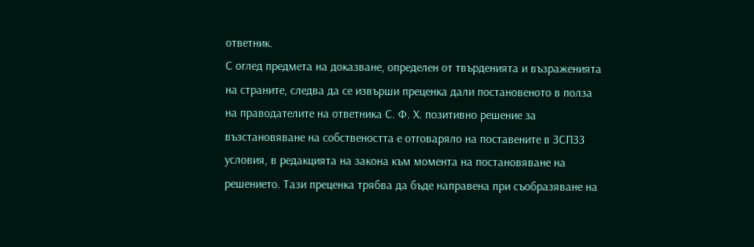ответник.
С оглед предмета на доказване, определен от твърденията и възраженията на страните, следва да се извърши преценка дали постановеното в полза на праводателите на ответника С. Ф. Х. позитивно решение за възстановяване на собствеността е отговаряло на поставените в ЗСПЗЗ условия, в редакцията на закона към момента на постановяване на решението. Тази преценка трябва да бъде направена при съобразяване на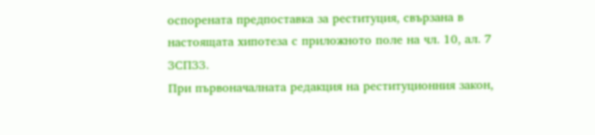оспорената предпоставка за реституция, свързана в настоящата хипотеза с приложното поле на чл. 10, ал. 7 ЗСПЗЗ.
При първоначалната редакция на реституционния закон,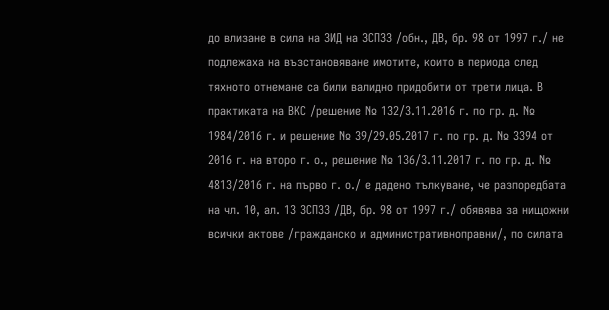до влизане в сила на ЗИД на ЗСПЗЗ /обн., ДВ, бр. 98 от 1997 г./ не подлежаха на възстановяване имотите, които в периода след тяхното отнемане са били валидно придобити от трети лица. В практиката на ВКС /решение № 132/3.11.2016 г. по гр. д. № 1984/2016 г. и решение № 39/29.05.2017 г. по гр. д. № 3394 от 2016 г. на второ г. о., решение № 136/3.11.2017 г. по гр. д. № 4813/2016 г. на първо г. о./ е дадено тълкуване, че разпоредбата на чл. 10, ал. 13 ЗСПЗЗ /ДВ, бр. 98 от 1997 г./ обявява за нищожни всички актове /гражданско и административноправни/, по силата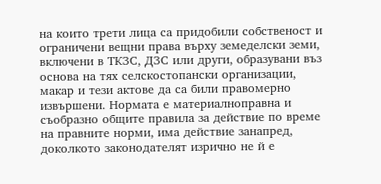на които трети лица са придобили собственост и ограничени вещни права върху земеделски земи, включени в ТКЗС, ДЗС или други, образувани въз основа на тях селскостопански организации, макар и тези актове да са били правомерно извършени. Нормата е материалноправна и съобразно общите правила за действие по време на правните норми, има действие занапред, доколкото законодателят изрично не й е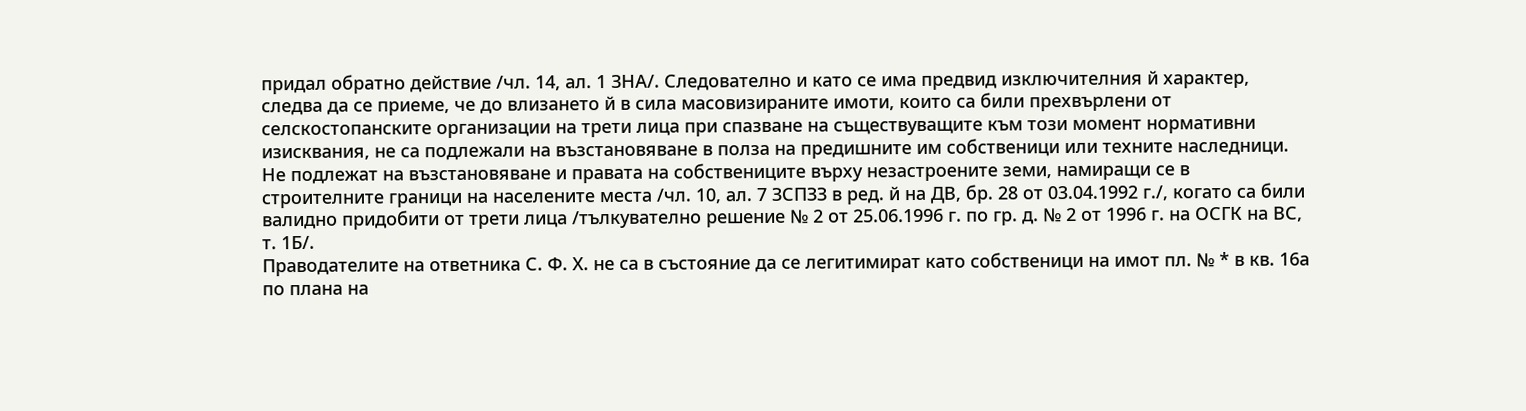придал обратно действие /чл. 14, ал. 1 ЗНА/. Следователно и като се има предвид изключителния й характер, следва да се приеме, че до влизането й в сила масовизираните имоти, които са били прехвърлени от селскостопанските организации на трети лица при спазване на съществуващите към този момент нормативни изисквания, не са подлежали на възстановяване в полза на предишните им собственици или техните наследници.
Не подлежат на възстановяване и правата на собствениците върху незастроените земи, намиращи се в строителните граници на населените места /чл. 10, ал. 7 ЗСПЗЗ в ред. й на ДВ, бр. 28 от 03.04.1992 г./, когато са били валидно придобити от трети лица /тълкувателно решение № 2 от 25.06.1996 г. по гр. д. № 2 от 1996 г. на ОСГК на ВС, т. 1Б/.
Праводателите на ответника С. Ф. Х. не са в състояние да се легитимират като собственици на имот пл. № * в кв. 16а по плана на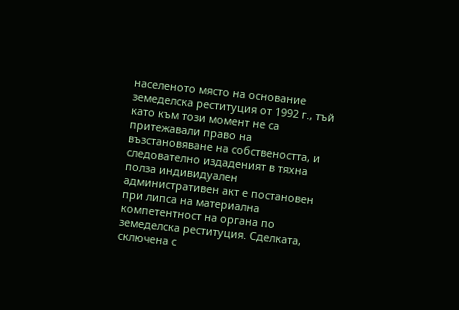населеното място на основание земеделска реституция от 1992 г., тъй като към този момент не са притежавали право на възстановяване на собствеността, и следователно издаденият в тяхна полза индивидуален административен акт е постановен при липса на материална компетентност на органа по земеделска реституция. Сделката, сключена с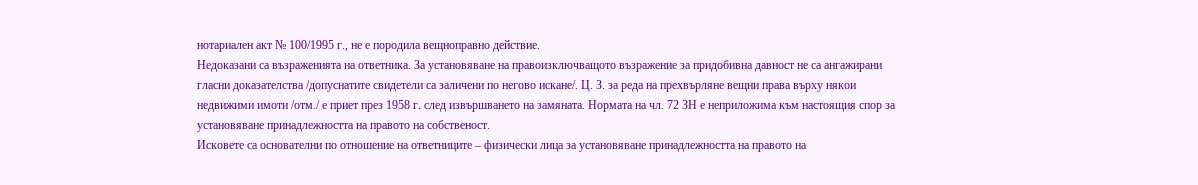нотариален акт № 100/1995 г., не е породила вещноправно действие.
Недоказани са възраженията на ответника. За установяване на правоизключващото възражение за придобивна давност не са ангажирани гласни доказателства /допуснатите свидетели са заличени по негово искане/. Ц. З. за реда на прехвърляне вещни права върху някои недвижими имоти /отм./ е приет през 1958 г. след извършването на замяната. Нормата на чл. 72 ЗН е неприложима към настоящия спор за установяване принадлежността на правото на собственост.
Исковете са основателни по отношение на ответниците – физически лица за установяване принадлежността на правото на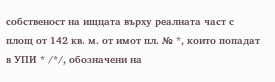собственост на ищцата върху реалната част с площ от 142 кв. м. от имот пл. № *, които попадат в УПИ * /*/, обозначени на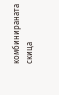комбинираната скица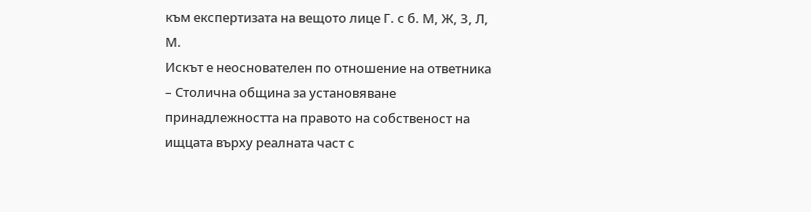към експертизата на вещото лице Г. с б. М, Ж, З, Л, М.
Искът е неоснователен по отношение на ответника – Столична община за установяване принадлежността на правото на собственост на ищцата върху реалната част с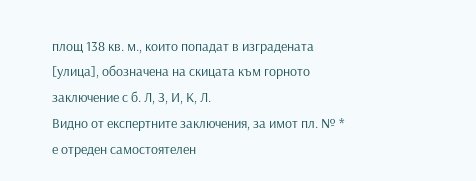площ 138 кв. м., които попадат в изградената [улица], обозначена на скицата към горното заключение с б. Л, З, И, К, Л.
Видно от експертните заключения, за имот пл. № * е отреден самостоятелен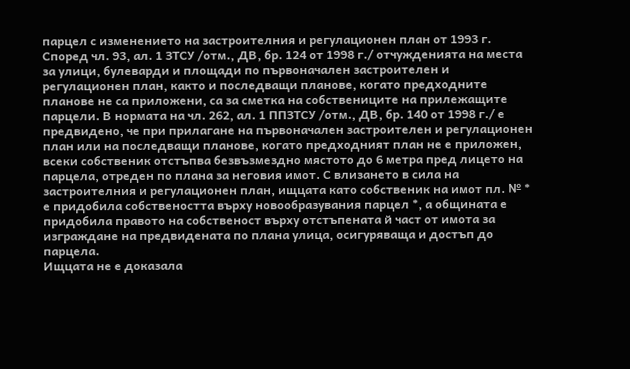парцел с изменението на застроителния и регулационен план от 1993 г. Според чл. 93, ал. 1 ЗТСУ /отм., ДВ, бр. 124 от 1998 г./ отчужденията на места за улици, булеварди и площади по първоначален застроителен и регулационен план, както и последващи планове, когато предходните планове не са приложени, са за сметка на собствениците на прилежащите парцели. В нормата на чл. 262, ал. 1 ППЗТСУ /отм., ДВ, бр. 140 от 1998 г./ е предвидено, че при прилагане на първоначален застроителен и регулационен план или на последващи планове, когато предходният план не е приложен, всеки собственик отстъпва безвъзмездно мястото до 6 метра пред лицето на парцела, отреден по плана за неговия имот. С влизането в сила на застроителния и регулационен план, ищцата като собственик на имот пл. № * е придобила собствеността върху новообразувания парцел *, а общината е придобила правото на собственост върху отстъпената й част от имота за изграждане на предвидената по плана улица, осигуряваща и достъп до парцела.
Ищцата не е доказала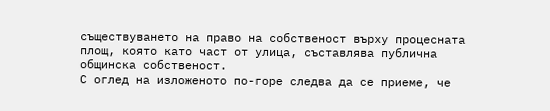съществуването на право на собственост върху процесната площ, която като част от улица, съставлява публична общинска собственост.
С оглед на изложеното по-горе следва да се приеме, че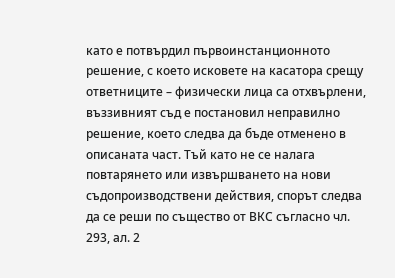като е потвърдил първоинстанционното решение, с което исковете на касатора срещу ответниците – физически лица са отхвърлени, въззивният съд е постановил неправилно решение, което следва да бъде отменено в описаната част. Тъй като не се налага повтарянето или извършването на нови съдопроизводствени действия, спорът следва да се реши по същество от ВКС съгласно чл. 293, ал. 2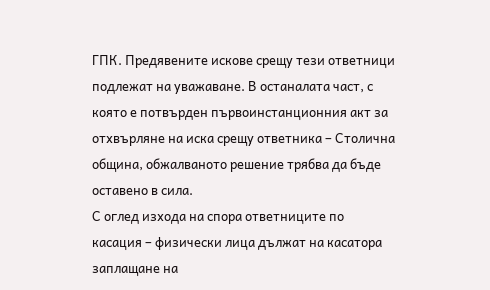ГПК. Предявените искове срещу тези ответници подлежат на уважаване. В останалата част, с която е потвърден първоинстанционния акт за отхвърляне на иска срещу ответника – Столична община, обжалваното решение трябва да бъде оставено в сила.
С оглед изхода на спора ответниците по касация – физически лица дължат на касатора заплащане на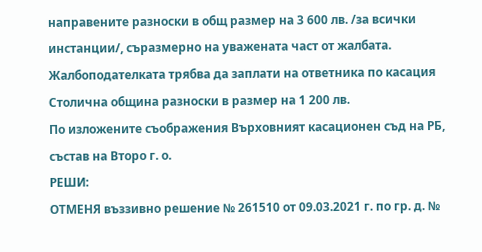направените разноски в общ размер на 3 600 лв. /за всички инстанции/, съразмерно на уважената част от жалбата. Жалбоподателката трябва да заплати на ответника по касация Столична община разноски в размер на 1 200 лв.
По изложените съображения Върховният касационен съд на РБ, състав на Второ г. о.
РЕШИ:
ОТМЕНЯ въззивно решение № 261510 от 09.03.2021 г. по гр. д. №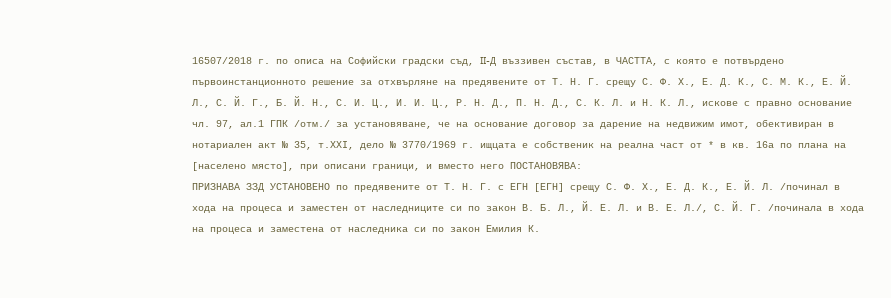16507/2018 г. по описа на Софийски градски съд, II-Д въззивен състав, в ЧАСТТА, с която е потвърдено първоинстанционното решение за отхвърляне на предявените от Т. Н. Г. срещу С. Ф. Х., Е. Д. К., С. М. К., Е. Й. Л., С. Й. Г., Б. Й. Н., С. И. Ц., И. И. Ц., Р. Н. Д., П. Н. Д., С. К. Л. и Н. К. Л., искове с правно основание чл. 97, ал.1 ГПК /отм./ за установяване, че на основание договор за дарение на недвижим имот, обективиран в нотариален акт № 35, т.ХХІ, дело № 3770/1969 г. ищцата е собственик на реална част от * в кв. 16а по плана на [населено място], при описани граници, и вместо него ПОСТАНОВЯВА:
ПРИЗНАВА ЗЗД УСТАНОВЕНО по предявените от Т. Н. Г. с ЕГН [ЕГН] срещу С. Ф. Х., Е. Д. К., Е. Й. Л. /починал в хода на процеса и заместен от наследниците си по закон В. Б. Л., Й. Е. Л. и В. Е. Л./, С. Й. Г. /починала в хода на процеса и заместена от наследника си по закон Емилия К.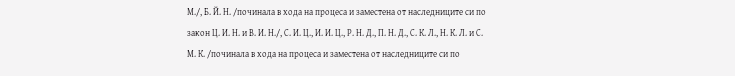М./, Б. Й. Н. /починала в хода на процеса и заместена от наследниците си по закон Ц. И. Н. и В. И. Н./, С. И. Ц., И. И. Ц., Р. Н. Д., П. Н. Д., С. К. Л., Н. К. Л. и С. М. К. /починала в хода на процеса и заместена от наследниците си по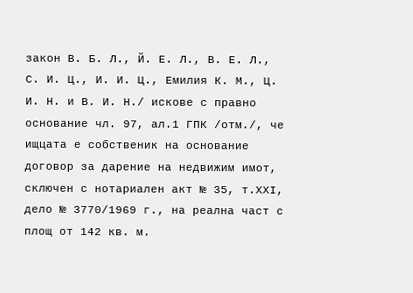закон В. Б. Л., Й. Е. Л., В. Е. Л., С. И. Ц., И. И. Ц., Емилия К. М., Ц. И. Н. и В. И. Н./ искове с правно основание чл. 97, ал.1 ГПК /отм./, че ищцата е собственик на основание договор за дарение на недвижим имот, сключен с нотариален акт № 35, т.ХХІ, дело № 3770/1969 г., на реална част с площ от 142 кв. м.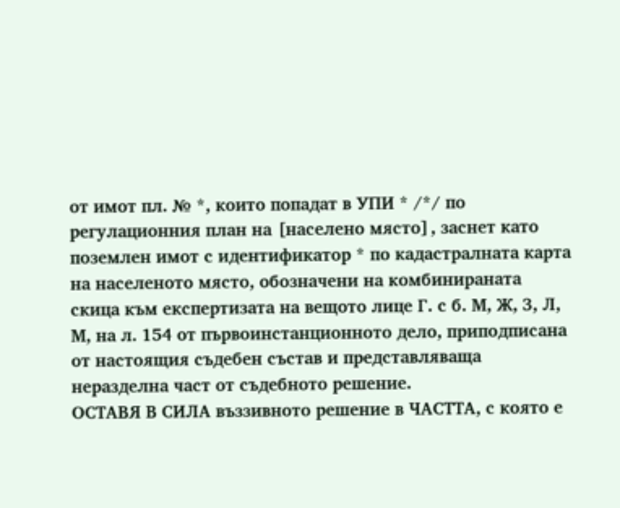от имот пл. № *, които попадат в УПИ * /*/ по регулационния план на [населено място], заснет като поземлен имот с идентификатор * по кадастралната карта на населеното място, обозначени на комбинираната скица към експертизата на вещото лице Г. с б. М, Ж, З, Л, М, на л. 154 от първоинстанционното дело, приподписана от настоящия съдебен състав и представляваща неразделна част от съдебното решение.
ОСТАВЯ В СИЛА въззивното решение в ЧАСТТА, с която е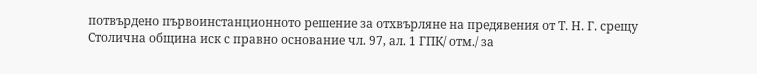потвърдено първоинстанционното решение за отхвърляне на предявения от Т. Н. Г. срещу Столична община иск с правно основание чл. 97, ал. 1 ГПК/ отм./ за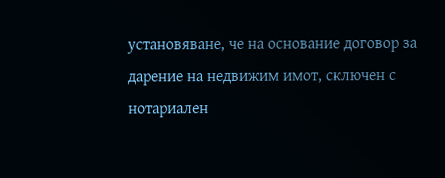установяване, че на основание договор за дарение на недвижим имот, сключен с нотариален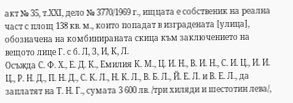акт № 35, т.ХХІ, дело № 3770/1969 г., ищцата е собственик на реална част с площ 138 кв. м., които попадат в изградената [улица], обозначена на комбинираната скица към заключението на вещото лице Г. с б. Л, З, И, К, Л.
Осъжда С. Ф. Х., Е. Д. К., Емилия К. М., Ц. И. Н., В. И. Н., С. И. Ц., И. И. Ц., Р. Н. Д., П. Н. Д., С. К. Л., Н. К. Л., В. Б. Л., Й. Е. Л. и В. Е. Л., да заплатят на Т. Н. Г., сумата 3 600 лв. /три хиляди и шестотин лева/,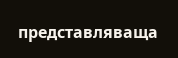представляваща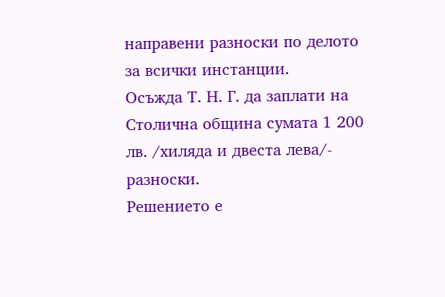направени разноски по делото за всички инстанции.
Осъжда Т. Н. Г. да заплати на Столична община сумата 1 200 лв. /хиляда и двеста лева/- разноски.
Решението е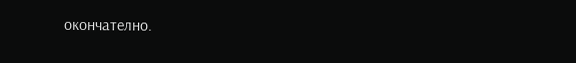окончателно.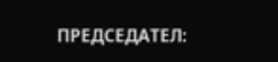ПРЕДСЕДАТЕЛ: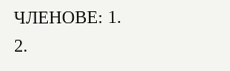ЧЛЕНОВЕ: 1.
2.